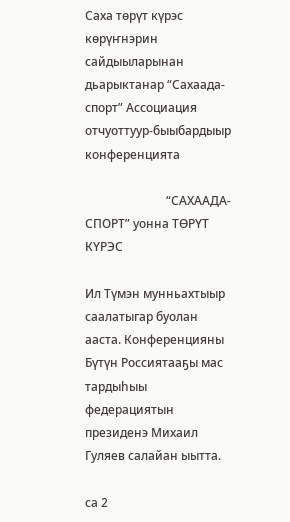Саха төрүт күрэс көрүҥнэрин сайдыыларынан дьарыктанар “Сахаада-спорт” Ассоциация отчуоттуур-быыбардыыр конференцията

                           “САХААДА-СПОРТ” уонна ТӨРҮТ КҮРЭС

Ил Түмэн мунньахтыыр саалатыгар буолан ааста. Конференцияны Бүтүн Россиятааҕы мас тардыһыы федерациятын президенэ Михаил Гуляев салайан ыытта.

са 2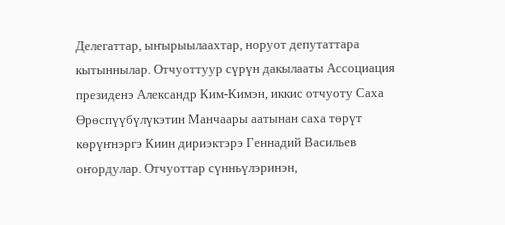Делегаттар, ыҥырыылаахтар, норуот депутаттара кытыннылар. Отчуоттуур сүрүн дакылааты Ассоциация президенэ Александр Ким-Кимэн, иккис отчуоту Саха Өрөспүүбүлүкэтин Манчаары аатынан саха төрүт көрүҥнэргэ Киин дириэктэрэ Геннадий Васильев оҥордулар. Отчуоттар сүнньүлэринэн,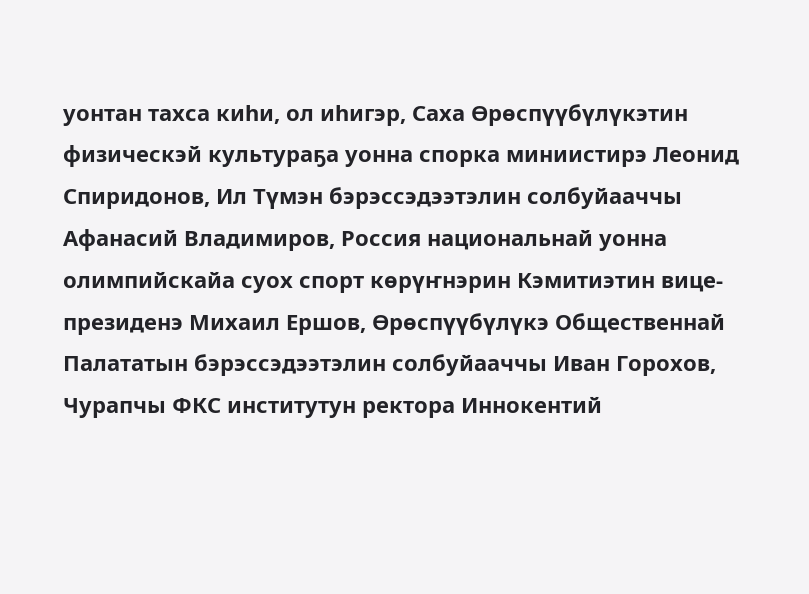уонтан тахса киһи, ол иһигэр, Саха Өрөспүүбүлүкэтин физическэй культураҕа уонна спорка миниистирэ Леонид Спиридонов, Ил Түмэн бэрэссэдээтэлин солбуйааччы Афанасий Владимиров, Россия национальнай уонна олимпийскайа суох спорт көрүҥнэрин Кэмитиэтин вице-президенэ Михаил Ершов, Өрөспүүбүлүкэ Общественнай Палататын бэрэссэдээтэлин солбуйааччы Иван Горохов, Чурапчы ФКС институтун ректора Иннокентий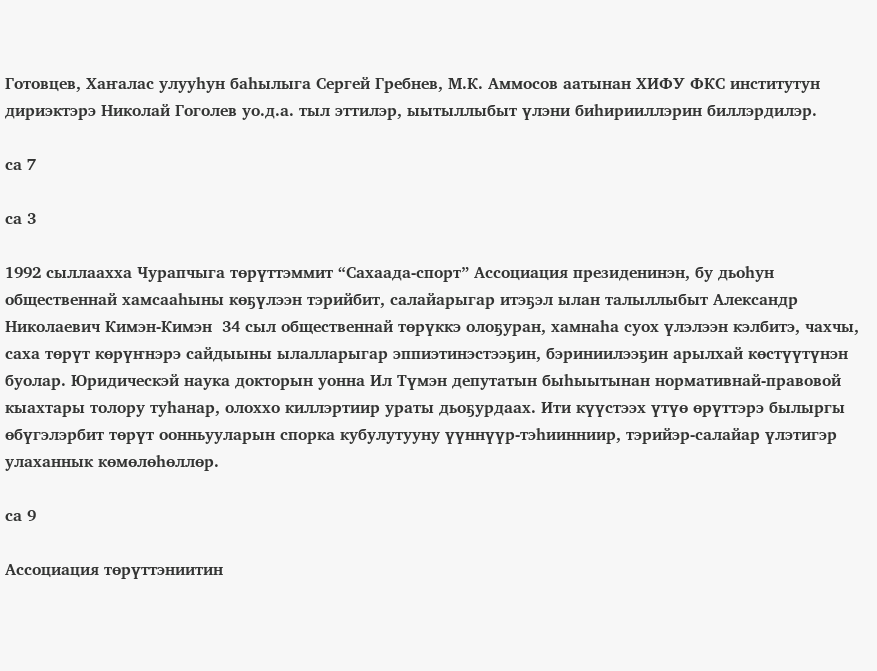Готовцев, Хаҥалас улууһун баһылыга Сергей Гребнев, М.К. Аммосов аатынан ХИФУ ФКС институтун дириэктэрэ Николай Гоголев уо.д.а. тыл эттилэр, ыытыллыбыт үлэни биһирииллэрин биллэрдилэр.

са 7

са 3

1992 сыллаахха Чурапчыга төрүттэммит “Сахаада-спорт” Ассоциация президенинэн, бу дьоһун общественнай хамсааһыны көҕүлээн тэрийбит, салайарыгар итэҕэл ылан талыллыбыт Александр Николаевич Кимэн-Кимэн  34 сыл общественнай төрүккэ олоҕуран, хамнаһа суох үлэлээн кэлбитэ, чахчы, саха төрүт көрүҥнэрэ сайдыыны ылалларыгар эппиэтинэстээҕин, бэриниилээҕин арылхай көстүүтүнэн буолар. Юридическэй наука докторын уонна Ил Түмэн депутатын быһыытынан нормативнай-правовой кыахтары толору туһанар, олоххо киллэртиир ураты дьоҕурдаах. Ити күүстээх үтүө өрүттэрэ былыргы өбүгэлэрбит төрүт оонньууларын спорка кубулутууну үүннүүр-тэһиинниир, тэрийэр-салайар үлэтигэр улаханнык көмөлөһөллөр.

са 9

Ассоциация төрүттэниитин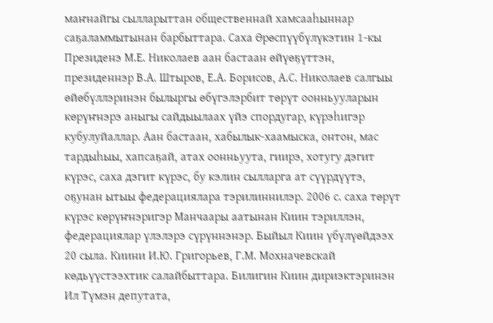маҥнайгы сылларыттан общественнай хамсааһыннар саҕаламмытынан барбыттара. Саха Өрөспүүбүлүкэтин 1-кы Президенэ М.Е. Николаев аан бастаан өйүөҕүттэн, президеннэр В.А. Штыров, Е.А. Борисов, А.С. Николаев салгыы өйөбүллэринэн былыргы өбүгэлэрбит төрүт оонньууларын көрүҥнэрэ аныгы сайдыылаах үйэ спордугар, күрэһигэр кубулуйаллар. Аан бастаан, хабылык-хаамыска, онтон, мас тардыһыы, хапсаҕай, атах оонньуута, гиирэ, хотугу дэгит күрэс, саха дэгит күрэс, бу кэлин сылларга ат сүүрдүүтэ,  оҕунан ытыы федерациялара тэрилиннилэр. 2006 с. саха төрүт күрэс көрүҥнэригэр Манчаары аатынан Киин тэриллэн, федерациялар үлэлэрэ сүрүннэнэр. Быйыл Киин үбүлүөйдээх 20 сыла. Киини И.Ю. Григорьев, Г.М. Мохначевскай көдьүүстээхтик салайбыттара. Билигин Киин дириэктэринэн Ил Түмэн депутата,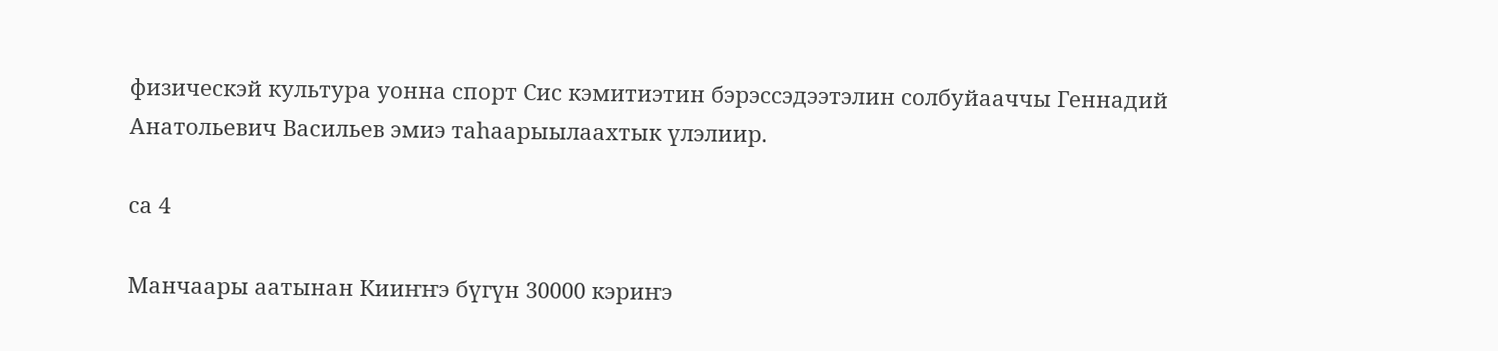физическэй культура уонна спорт Сис кэмитиэтин бэрэссэдээтэлин солбуйааччы Геннадий Анатольевич Васильев эмиэ таһаарыылаахтык үлэлиир.

са 4

Манчаары аатынан Кииҥҥэ бүгүн 30000 кэриҥэ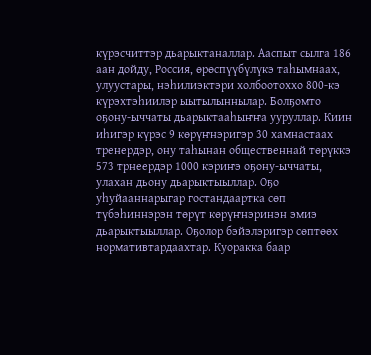күрэсчиттэр дьарыктаналлар. Ааспыт сылга 186 аан дойду, Россия, өрөспүүбүлүкэ таһымнаах, улуустары, нэһилиэктэри холбоотоххо 800-кэ күрэхтэһиилэр ыытылыннылар. Болҕомто оҕону-ыччаты дьарыктааһыҥҥа ууруллар. Киин иһигэр күрэс 9 көрүҥнэригэр 30 хамнастаах тренердэр, ону таһынан общественнай төрүккэ 573 трнеердэр 1000 кэриҥэ оҕону-ыччаты, улахан дьону дьарыктыыллар. Оҕо уһуйааннарыгар гостандаартка сөп түбэһиннэрэн төрүт көрүҥнэринэн эмиэ дьарыктыыллар. Оҕолор бэйэлэригэр сөптөөх нормативтардаахтар. Куоракка баар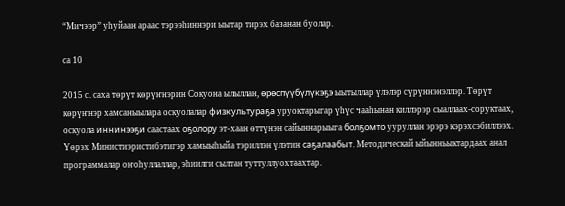“Мичээр” уһуйаан араас тэрээһиннэри ыытар тирэх базанан буолар.

са 10

2015 с. саха төрүт көрүҥнэрин Сокуона ылыллан, өрөспүүбүлүкэҕэ ыытыллар үлэлэр сүрүннэнэллэр. Төрүт көрүҥнэр хамсаныылара оскуолалар физкультураҕа уруоктарыгар үһүс чааһынан киллэрэр сыаллаах-соруктаах, оскуола иннинээҕи саастаах оҕолору эт-хаан өттүнэн сайыннарыыга болҕомто ууруллан эрэрэ кэрэхсэбиллээх. Үөрэх Министиэристибэтигэр хамыыһыйа тэриллэн үлэтин саҕалаабыт. Методическай ыйынньыктардаах анал программалар оҥоһуллаллар, эһиилги сылтан туттуллуохтаахтар.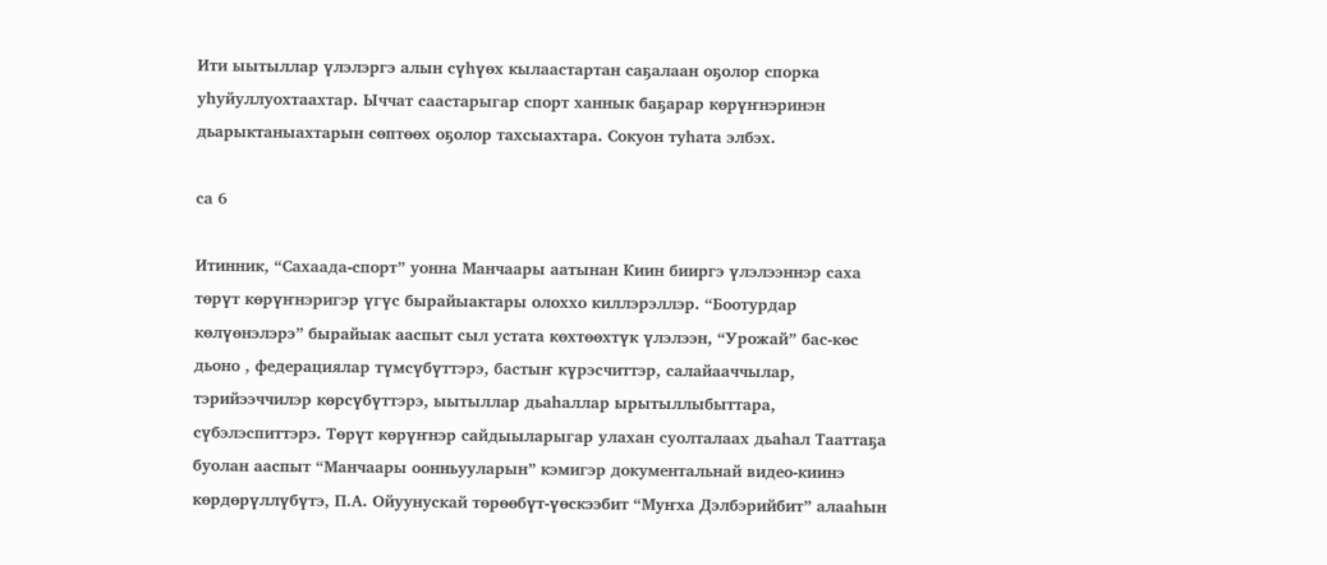Ити ыытыллар үлэлэргэ алын сүһүөх кылаастартан саҕалаан оҕолор спорка уһуйуллуохтаахтар. Ыччат саастарыгар спорт ханнык баҕарар көрүҥнэринэн дьарыктаныахтарын сөптөөх оҕолор тахсыахтара. Сокуон туһата элбэх.

са 6

Итинник, “Сахаада-спорт” уонна Манчаары аатынан Киин бииргэ үлэлээннэр саха төрүт көрүҥнэригэр үгүс бырайыактары олоххо киллэрэллэр. “Боотурдар көлүөнэлэрэ” бырайыак ааспыт сыл устата көхтөөхтүк үлэлээн, “Урожай” бас-көс дьоно , федерациялар түмсүбүттэрэ, бастыҥ күрэсчиттэр, салайааччылар, тэрийээччилэр көрсүбүттэрэ, ыытыллар дьаһаллар ырытыллыбыттара, сүбэлэспиттэрэ. Төрүт көрүҥнэр сайдыыларыгар улахан суолталаах дьаһал Тааттаҕа буолан ааспыт “Манчаары оонньууларын” кэмигэр документальнай видео-киинэ көрдөрүллүбүтэ, П.А. Ойуунускай төрөөбүт-үөскээбит “Муҥха Дэлбэрийбит” алааһын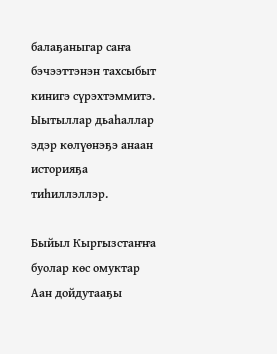балаҕаныгар саҥа бэчээттэнэн тахсыбыт кинигэ сүрэхтэммитэ. Ыытыллар дьаһаллар эдэр көлүөнэҕэ анаан историяҕа тиһиллэллэр.

Быйыл Кыргызстаҥҥа буолар көс омуктар Аан дойдутааҕы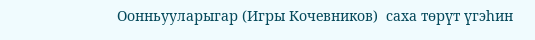Оонньууларыгар (Игры Кочевников)  саха төрүт үгэһин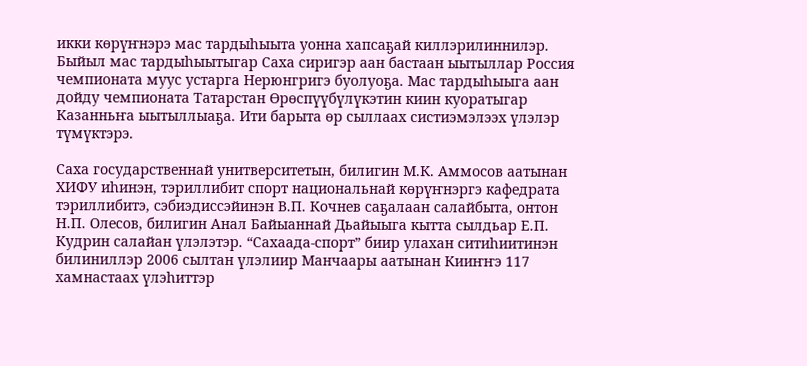икки көрүҥнэрэ мас тардыһыыта уонна хапсаҕай киллэрилиннилэр. Быйыл мас тардыһыытыгар Саха сиригэр аан бастаан ыытыллар Россия чемпионата муус устарга Нерюнгригэ буолуоҕа. Мас тардыһыыга аан дойду чемпионата Татарстан Өрөспүүбүлүкэтин киин куоратыгар Казанньҥа ыытыллыаҕа. Ити барыта өр сыллаах систиэмэлээх үлэлэр түмүктэрэ.

Саха государственнай унитверситетын, билигин М.К. Аммосов аатынан ХИФУ иһинэн, тэриллибит спорт национальнай көрүҥнэргэ кафедрата тэриллибитэ, сэбиэдиссэйинэн В.П. Кочнев саҕалаан салайбыта, онтон Н.П. Олесов, билигин Анал Байыаннай Дьайыыга кытта сылдьар Е.П. Кудрин салайан үлэлэтэр. “Сахаада-спорт” биир улахан ситиһиитинэн билиниллэр 2006 сылтан үлэлиир Манчаары аатынан Кииҥҥэ 117 хамнастаах үлэһиттэр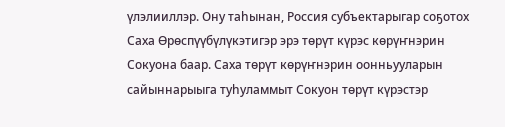үлэлииллэр. Ону таһынан, Россия субъектарыгар соҕотох Саха Өрөспүүбүлүкэтигэр эрэ төрүт күрэс көрүҥнэрин Сокуона баар. Саха төрүт көрүҥнэрин оонньууларын сайыннарыыга туһуламмыт Сокуон төрүт күрэстэр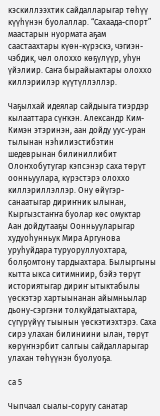кэскиллээхтик сайдалларыгар төһүү күүһүнэн буолаллар. “Сахаада-спорт” маастарын нуормата аҕам саастаахтары күөн-күрэскэ, чэгиэн-чэбдик, чөл олоххо көҕүлүүр, уһун үйэлиир. Саҥа бырайыактары олоххо киллэриилэр күүтүллэллэр.

Чаҕылхай идеялар сайдыыга тиэрдэр кылааттара сүҥкэн. Александр Ким-Кимэн этэринэн, аан дойду уус-уран тылынан нэһилиэстибэтин шедеврынан билиниллибит Олоҥхобутугар кэпсэнэр саха төрүт оонньуулара, күрэстэрэ олоххо киллэриллэллэр. Ону өйүгэр-санаатыгар дириҥник ылынан, Кыргызстаҥҥа буолар көс омуктар Аан дойдутааҕы Оонньууларыгар худуоһунньук Мира Аргунова уруһуйдара туруоруллуохтара, болҕомтону тардыахтара. Былыргыны кытта ыкса ситимниир, бэйэ төрүт историятыгар дириҥ ытыктабылы үөскэтэр хартыынанан айымньылар дьону-сэргэни толкуйдатыахтара, сүгүрүйүү тыынын үөскэтиэхтэрэ. Саха сирэ улахан билиниини ылан, төрүт көрүҥнэрбит салгыы сайдалларыгар улахан төһүүнэн буолуоҕа.

са 5

Чыпчаал сыалы-соругу санатар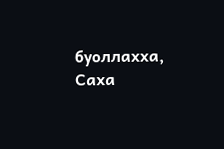буоллахха, Саха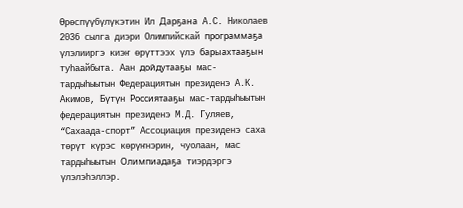Өрөспүүбүлүкэтин Ил Дарҕана А.С. Николаев 2036 сылга диэри Олимпийскай программаҕа үлэлииргэ киэҥ өрүттээх үлэ барыахтааҕын туһаайбыта. Аан дойдутааҕы мас-тардыһыытын Федерациятын президенэ А.К. Акимов, Бүтүн Россиятааҕы мас-тардыһыытын федерациятын президенэ М.Д. Гуляев, “Сахаада-спорт” Ассоциация президенэ саха төрүт күрэс көрүҥнэрин, чуолаан, мас тардыһыытын Олимпиадаҕа тиэрдэргэ үлэлэһэллэр.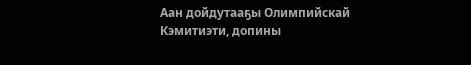Аан дойдутааҕы Олимпийскай Кэмитиэти, допины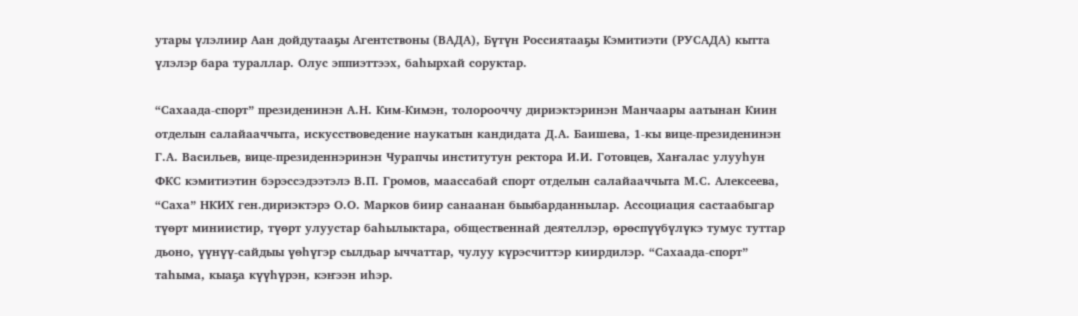утары үлэлиир Аан дойдутааҕы Агентствоны (ВАДА), Бүтүн Россиятааҕы Кэмитиэти (РУСАДА) кытта үлэлэр бара тураллар. Олус эппиэттээх, баһырхай соруктар.

“Сахаада-спорт” президенинэн А.Н. Ким-Кимэн, толорооччу дириэктэринэн Манчаары аатынан Киин отделын салайааччыта, искусствоведение наукатын кандидата Д.А. Баишева, 1-кы вице-президенинэн Г.А. Васильев, вице-президеннэринэн Чурапчы институтун ректора И.И. Готовцев, Хаҥалас улууһун ФКС кэмитиэтин бэрэссэдээтэлэ В.П. Громов, маассабай спорт отделын салайааччыта М.С. Алексеева, “Саха” НКИХ ген.дириэктэрэ О.О. Марков биир санаанан быыбарданнылар. Ассоциация састаабыгар түөрт миниистир, түөрт улуустар баһылыктара, общественнай деятеллэр, өрөспүүбүлүкэ тумус туттар дьоно, үүнүү-сайдыы үөһүгэр сылдьар ыччаттар, чулуу күрэсчиттэр киирдилэр. “Сахаада-спорт” таһыма, кыаҕа күүһүрэн, кэҥээн иһэр.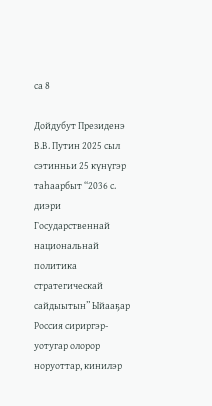са 8

Дойдубут Президенэ В.В. Путин 2025 сыл сэтинньи 25 күнүгэр таһаарбыт “2036 с. диэри Государственнай национальнай политика стратегическай сайдыытын” Ыйааҕар Россия сириргэр-уотугар олорор норуоттар, кинилэр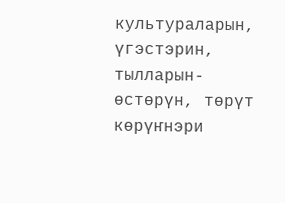культураларын, үгэстэрин, тылларын-өстөрүн, төрүт көрүҥнэри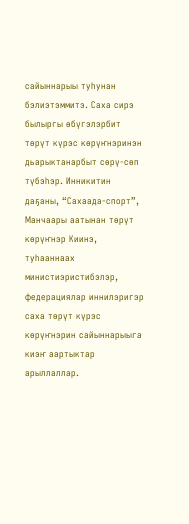сайыннарыы туһунан бэлиэтэммитэ. Саха сирэ былыргы өбүгэлэрбит төрүт күрэс көрүҥнэринэн дьарыктанарбыт сөрү-сөп түбэһэр. Инникитин даҕаны, “Сахаада-спорт”, Манчаары аатынан төрүт көрүҥнэр Киинэ, туһааннаах министиэристибэлэр, федерациялар иннилэригэр саха төрүт күрэс көрүҥнэрин сайыннарыыга киэҥ аартыктар арыллаллар.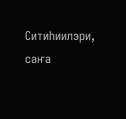Ситиһиилэри, саҥа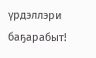үрдэллэри баҕарабыт!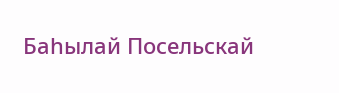Баһылай Посельскай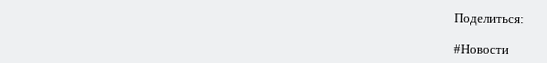Поделиться:

#Новости